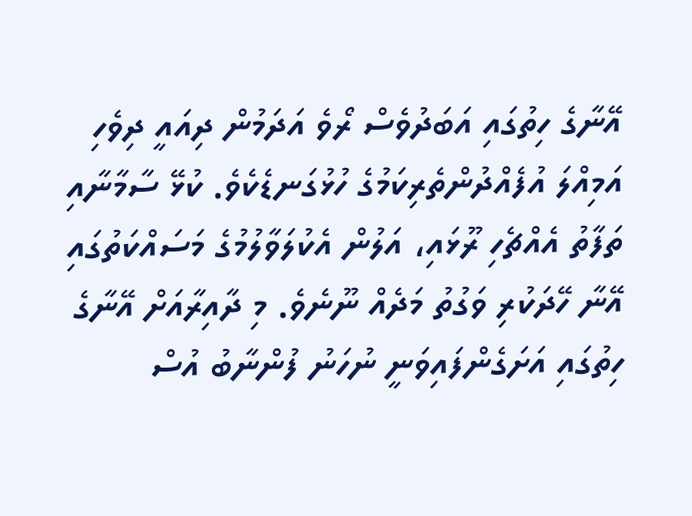އޭނާގެ ހިތުގައި އަބަދުވެސް ރޯވެ އަދަމުން ދިއައީ ދިވެހި އަމިއްލަ އުފެއްދުންތެރިކަމުގެ ހުޅުގަނޑެކެވެ. ކުޅޭ ސާމާނާއި ތަފާތު އެއްޗެހި ރޫޅައި، އަލުން އެކުލަވާލުމުގެ މަސައްކަތުގައި އޭނާ ހޭދަކުރި ވަގުތު މަދެއް ނޫނެވެ. މި ދާއިރާއަށް އޭނާގެ ހިތުގައި އަށަގެންފައިވަނީ ނުހަނު ފުންނާބު އުސް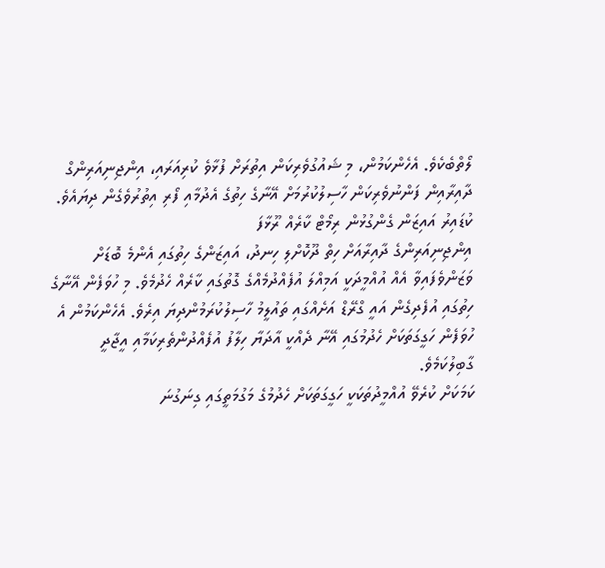ލޯތްބެކެވެ. އެހެންކަމުން، މި ޝައުގުވެރިކަން އިތުރަށް ފުޅާވެ ކުރިއަރައި، އިންޖިނިއަރިންގް ދާއިރާއިން ފަންނުވެރިކަން ހާސިލުކުރުމަށް އޭނާގެ ހިތުގެ އެދުމާއި ފޯރި އިތުރުވެގެން ދިޔައެވެ.
ކުޑައިރު އައިޒަން ގެންގުޅުން ރިމޯޓް ކާރެއް ރޫޅާފަ
އިންޖިނިއަރިންގެ ދާއިރާއަށް ހިތް ދޫކޮށްލި ހިނދު، އައިޒަންގެ ހިތުގައި އެންމެ ބޮޑަށް ވަޒަންވެފައިވާ އެއް އުއްމީދަކީ އަމިއްލަ އުފެއްދުމެއްގެ ގޮތުގައި ކާރެއް ހެދުމެވެ. މި ހުވަފެން އޭނާގެ ހިތުގައި އުފެދިގެން އައީ ގްރޭޑް އަށެއްގައި ތައުލީމު ހާސިލުކުރަމުންދިޔަ އިރެވެ. އެހެންކަމުން އެ ހުވަފެން ހަގީގަތަކަށް ހެދުމުގައި އޭނާ ދެއްކީ އާދަޔާ ހިލާފު އުފެއްދުންތެރިކަމާއި އީޖާދީ ގާބިލުކަމެވެ.
ކަމަކަށް ކުރެވޭ އުއްމީދުތަކަކީ ހަގީގަތަކަށް ހެދުމުގެ މަގުމަތީގައި ގިނަގުނަ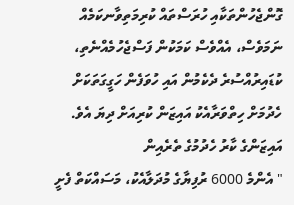ގޮންޖެހުންތަކާއި ހުރަސްތައް ކުރިމަތިވާނކަމެއް ނަމަވެސް، އެއްވެސް ކަމަކުން ފަސްޖެހުމެއްނެތި، ކުޑައިރުއްސުރެ ދެކެމުން އައި ހުވަފެން ހަގީގަތަކަށް ހެދުމަށް ހިތްވަރާއެކު އައިޒަން ކުރިއަށް ދިޔަ އެވެ.
އައިޒަންގެ ކާރު ހެދުމުގެ ތެރެއިން
" އެންމެ 6000 ރުފިޔާގެ މުދަލާއެކު، މަސައްކަތް ފެށީ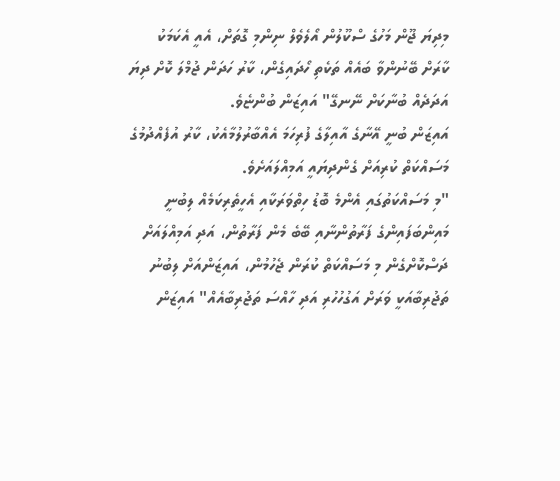މިދިޔަ ޖޫން މަހުގެ ސްކޫލުން އޯލެވެލް ނިންމި ގޮތަށް، އެއީ އެކަމަކު ކާރަށް ބޭނުންވާ ބައެއް ތަކެތި ހޯދައިގެން، ކާރު ހަދަން ޖުމްލަ ކޮށް ދިޔަ އަދަދެއް ބުނާކަށް ނޭނގޭ" އައިޒަން ބުންޏެވެ.
އައިޒަން ބުނީ އޭނާގެ އާއިލާގެ ފުރިހަމަ އެއްބާރުލުމާއެކު، ކާރު އުފެއްދުމުގެ މަސައްކަތް ކުރިއަށް ގެންދިޔައީ އަމިއްލައަށެވެ.
"މި މަސައްކަތުގައި އެންމެ ބޮޑު ހިތްވަރަކާއި އެހީތެރިކަމެއް ލިބުނީ މައިންބަފައިންގެ ފަރާތުންނާއި ބޭބެ މެން ފަރާތުން، އަދި އަމިއްލައަށް ދަސްކޮށްގެން މި މަސައްކަތް ކުރަން ޖެހުމުން، އައިޒަންއަށް ލިބުނު ތަޖުރިބާއަކީ ވަރަށް އަގުހުހުރި އަދި ހާއްސަ ތަޖުރިބާއެއް" އައިޒަން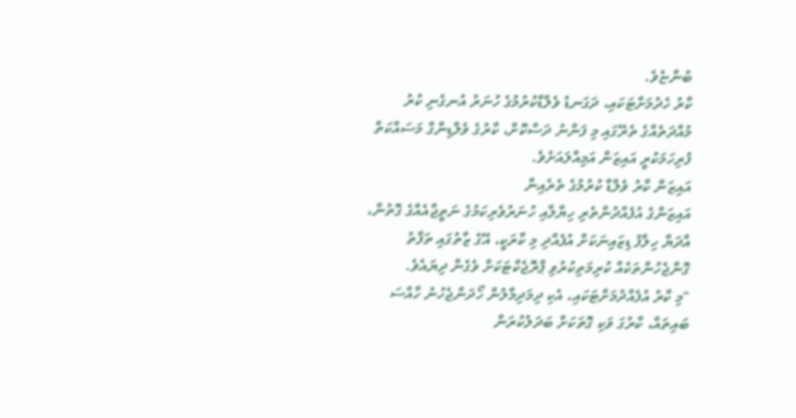ބުންޏެވެ.
ކާރު ހެދުމަށްޓަކައި، ދަގަނޑު ވެލްޑްކުރުމުގެ ހުނަރު އުނގެނި ކުރު މުއްދަތެއްގެ ތެރޭގައި މި ފަންނު ދަސްކޮށް، ކާރުގެ ވެލްޑިންގް މަސައްކަތް ފުރިހަމަކުރީ އައިޒަން އަމިއްލައަށެވެ.
އައިޒަން ކާރު ވެލްޑް ކުރުމުގެ ތެރެއިން
އައިޒަންގެ އުފެއްދުންތެރި ހިޔާލާއި ހުނަރުވެރިކަމުގެ ނަތީޖާއެއްގެ ގޮތުން، އާދަޔާ ހިލާފު ޑިޒައިނަކަށް އުފެއްދި މި ކާރަކީ، އޭގެ ޒާތުގައި ތަފާތު ގޮންޖެހުންތަކެއް ކުރިމަތިކުރުވި ޕްރޮޖެކްޓަކަށް ވެގެން ދިޔައެވެ.
"މި ކާރު އުފެއްދުމަށްޓަކައި، އެކި ދިމަދިމާލުން ހޯދަންޖެހުނު ހާއްސަ ބައިތައް، ކާރުގަ ވަކި ގޮތަކަށް ބަދަލުކުރަން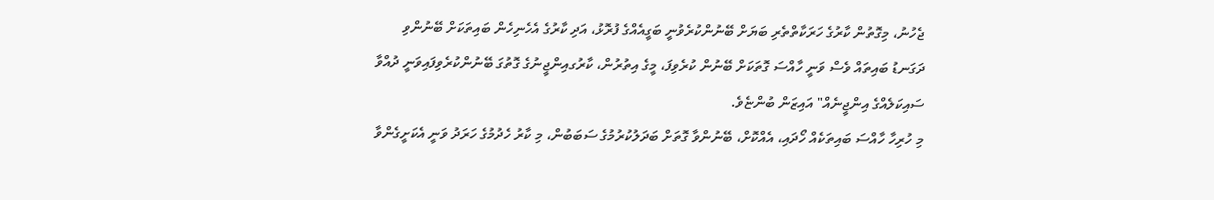ޖެހުނު، މިގޮތުން ކާރުގެ ހަރަކާތްތެރި ބަޔަށް ބޭނުންކުރެވުނީ ބަގީއެއްގެ ފުރޮޅު، އަދި ކާރުގެ އެހެނިހެން ބައިތަކަށް ބޭނުންވި ދަގަނޑު ބައިތައް ވެސް ވަނީ ހާއްސަ ގޮތަކަށް ބޭނުން ކުރެވިފަ، މީގެ އިތުރުން، ކާރުގއިންޖީނުގެ ގޮތުގަ ބޭނުންކުރެވިފައިވަނީ ދުއްވާ ސައިކަލެއްގެ އިންޖީނެއް" އައިޒަން ބުންޏެވެ.
މި ހުރިހާ ހާއްސަ ބައިތަކެއް ހޯދައި، އެއްކޮށް، ބޭނުންވާ ގޮތަށް ބަދަލުކުރުމުގެ ސަބަބުން، މި ކާރު ހެދުމުގެ ހަރަދު ވަނީ އެކަށީގެންވާ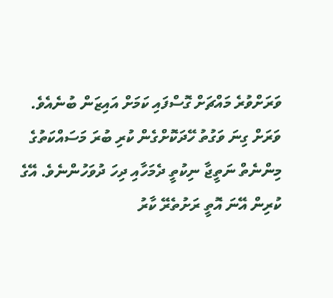ވަރަށްވުރެ މައްޗަށް ގޮސްފައި ކަމަށް އައިޒަން ބުނެއެވެ.
ވަރަށް ގިނަ ވަގުތު ހޭދަކޮށްގެން ކުރި ބުރަ މަސައްކަތުގެ މިންނެތް ނަތީޖާ ނިކުތީ ދެމަހާއި ދިހަ ދުވަހުންނެވެ. އޭގެ ކުރިން އޭނަ އޮތީ ރަށުތެރޭ ކާރު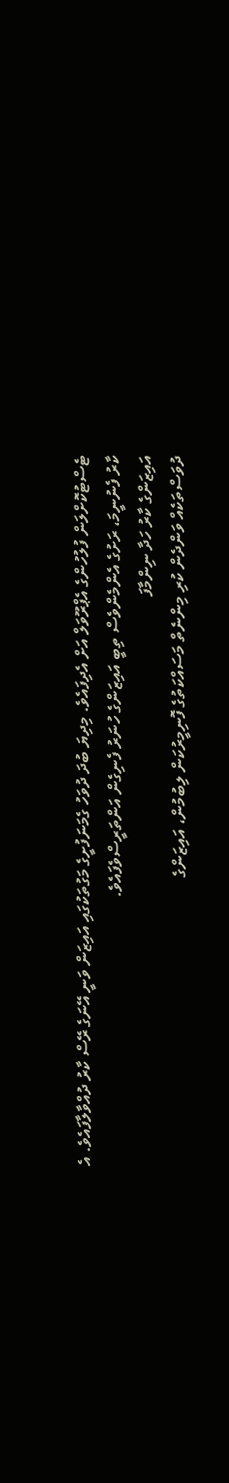ޓެސްޓުކޮށްލަން ފުލުހުންގެ އެޕްރޫވަލް އަށް އެދިފައެވެ. މިދިޔަ ބުދަ ދުވަހު ގެމަނަފުށީގެ މަގުތަކުގައި އައިޒަން ވަނީ އޭނަގެ ރޭސް ކާރު ދުއްވާލާފައެވެ. އެ ކާރު ފެނުނީމަ، ރަށުގެ އެންމެންވެސް ތިބީ އައިޒަންގެ ހުނަރު ފެނިގެން އަންތަރީސްވެފައެވެ.
އައިޒަންގެ ކާރު ހަދާ ނިންމާފަ
ދުވަސްތަކެއް ވަންދެން ކުރި މިންނެތް މަސައްކަތުގެ ފޮނިމީރުކަން ލިބުމުން، އައިޒަންގެ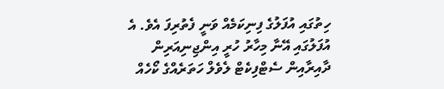ހިތުގައި އުފަލުގެ ފިނިކަމެއް ވަނީ ފެތުރިފަ އެވެ. އެ އުފަލުގައި އޭނާ މިހާރު ހުރީ އިންޖިނިއަރިން ދާއިރާއިން ސެޓްފިކެޓް ލެވެލް ހަތަރެއްގެ ކޯހެއް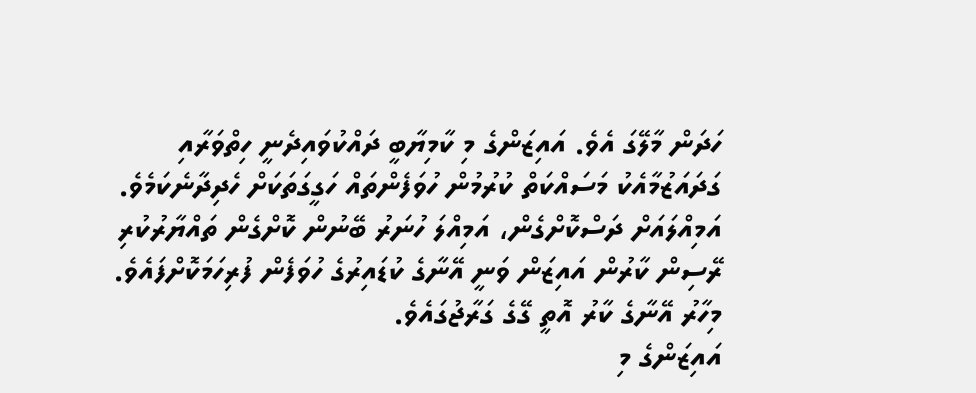ހަދަން މާލޭގަ އެވެ. އައިޒަންގެ މި ކާމިޔާބީ ދައްކުވައިދެނީ ހިތްވަރާއި ގަދައަޒުމާއެކު މަސައްކަތް ކުރުމުން ހުވަފެންތައް ހަގީގަތަކަށް ހެދިދާނެކަމެވެ. އަމިއްލައަށް ދަސްކޮށްގެން، އަމިއްލަ ހުނަރު ބޭނުން ކޮށްގެން ތައްޔާރުކުރި ރޭސިން ކާރުން އައިޒަން ވަނީ އޭނާގެ ކުޑައިރުގެ ހުވަފެން ފުރިހަމަކޮށްފައެވެ. މިހާރު އޭނާގެ ކާރު އޮތީ ގޭގެ ގަރާޖުގައެވެ.
އައިޒަންގެ މި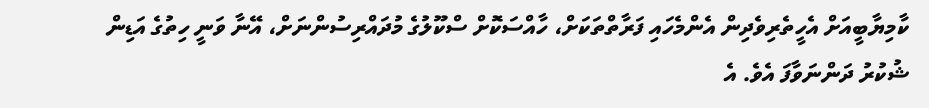ކާމިޔާބީއަށް އެހީތެރިވެދިން އެންމެހައި ފަރާތްތަކަށް، ހާއްސަކޮށް ސްކޫލުގެ މުދައްރިސުންނަށް، އޭނާ ވަނީ ހިތުގެ އަޑިން ޝުކުރު ދަންނަވާފަ އެވެ. އެ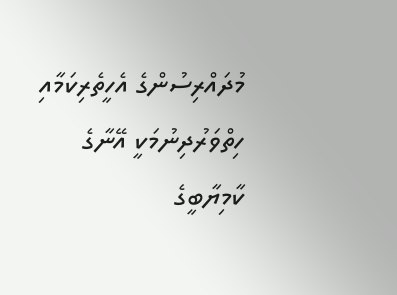މުދައްރިސުންގެ އެހީތެރިކަމާއި ހިތްވަރުދިނުމަކީ އޭނާގެ ކާމިޔާބީގެ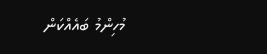މުހިންމު ބައެއްކަން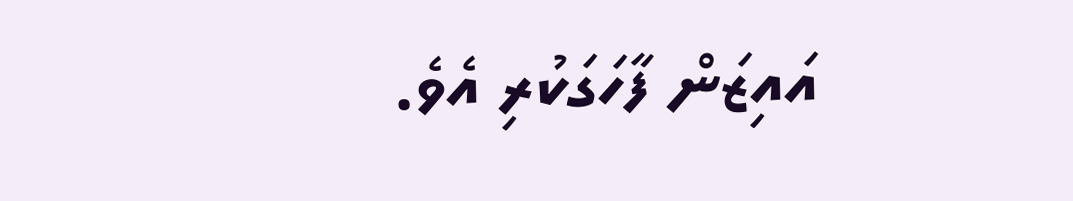އައިޒަން ފާހަގަކުރި އެވެ.